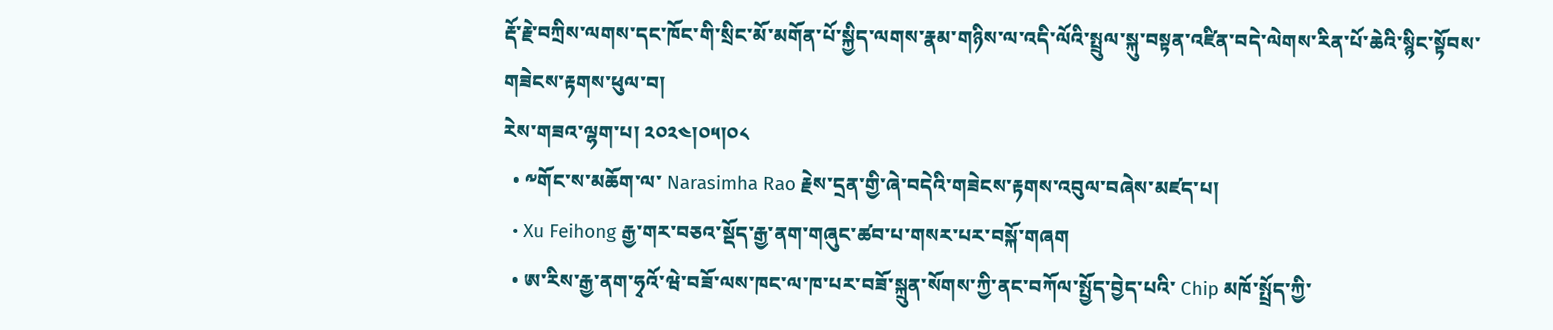རྡོ་རྗེ་བཀྲིས་ལགས་དང་ཁོང་གི་སྲིང་མོ་མགོན་པོ་སྐྱིད་ལགས་རྣམ་གཉིས་ལ་འདི་ལོའི་སྤྲུལ་སྐུ་བསྟན་འཛིན་བདེ་ལེགས་རིན་པོ་ཆེའི་སྙིང་སྟོབས་གཟེངས་རྟགས་ཕུལ་བ།
རེས་གཟའ་ལྷག་པ། ༢༠༢༤།༠༥།༠༨
  • ༸གོང་ས་མཆོག་ལ་ Narasimha Rao རྗེས་དྲན་གྱི་ཞེ་བདེའི་གཟེངས་རྟགས་འབུལ་བཞེས་མཛད་པ།
  • Xu Feihong རྒྱ་གར་བཅའ་སྡོད་རྒྱ་ནག་གཞུང་ཚབ་པ་གསར་པར་བསྐོ་གཞག
  • ཨ་རིས་རྒྱ་ནག་ཧྭའོ་ཝེ་བཟོ་ལས་ཁང་ལ་ཁ་པར་བཟོ་སྐྲུན་སོགས་ཀྱི་ནང་བཀོལ་སྤྱོད་བྱེད་པའི་ Chip མཁོ་སྤྲོད་ཀྱི་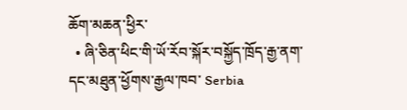ཆོག་མཆན་ཕྱིར་
  • ཞི་ཅིན་ཕིང་གི་ཡོ་རོབ་སྐོར་བསྐྱོད་ཁྲོད་རྒྱ་ནག་དང་མཐུན་ཕྱོགས་རྒྱལ་ཁབ་ Serbia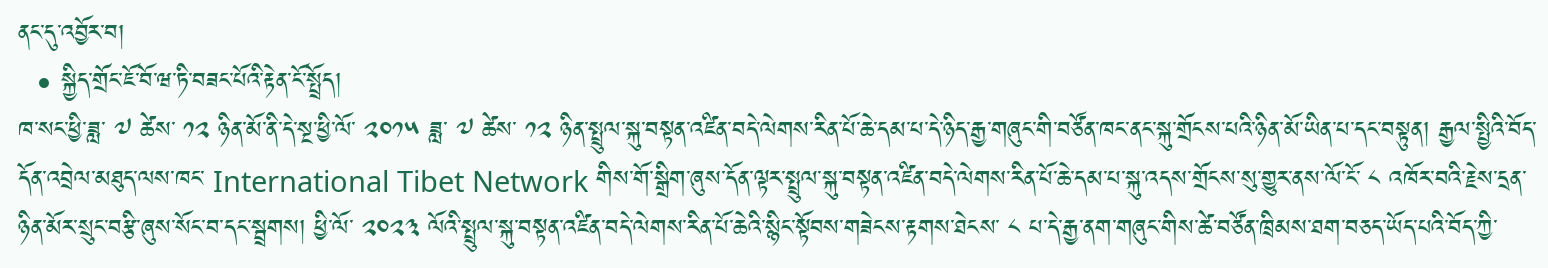ནང་དུ་འབྱོར་བ།
  • སྐྱིད་གྲོང་ཇོ་བོ་ཝ་ཏི་བཟང་པོའི་རྟེན་ངོ་སྤྲོད།
ཁ་སང་ཕྱི་ཟླ་ ༧ ཚེས་ ༡༢ ཉིན་མོ་ནི་དེ་སྔ་ཕྱི་ལོ་ ༢༠༡༥ ཟླ་ ༧ ཚེས་ ༡༢ ཉིན་སྤྲུལ་སྐུ་བསྟན་འཛིན་བདེ་ལེགས་རིན་པོ་ཆེ་དམ་པ་དེ་ཉིད་རྒྱ་གཞུང་གི་བཙོན་ཁང་ནང་སྐུ་གྲོངས་པའི་ཉིན་མོ་ཡིན་པ་དང་བསྟུན། རྒྱལ་སྤྱིའི་བོད་དོན་འབྲེལ་མཐུད་ལས་ཁང་ International Tibet Network གིས་གོ་སྒྲིག་ཞུས་དོན་ལྟར་སྤྲུལ་སྐུ་བསྟན་འཛིན་བདེ་ལེགས་རིན་པོ་ཆེ་དམ་པ་སྐུ་འདས་གྲོངས་སུ་གྱུར་ནས་ལོ་ངོ་ ༨ འཁོར་བའི་རྗེས་དྲན་ཉིན་མོར་སྲུང་བརྩི་ཞུས་སོང་བ་དང་སྦྲགས། ཕྱི་ལོ་ ༢༠༢༣ ལོའི་སྤྲུལ་སྐུ་བསྟན་འཛིན་བདེ་ལེགས་རིན་པོ་ཆེའི་སྙིང་སྟོབས་གཟེངས་རྟགས་ཐེངས་ ༨ པ་དེ་རྒྱ་ནག་གཞུང་གིས་ཚེ་བཙོན་ཁྲིམས་ཐག་བཅད་ཡོད་པའི་བོད་ཀྱི་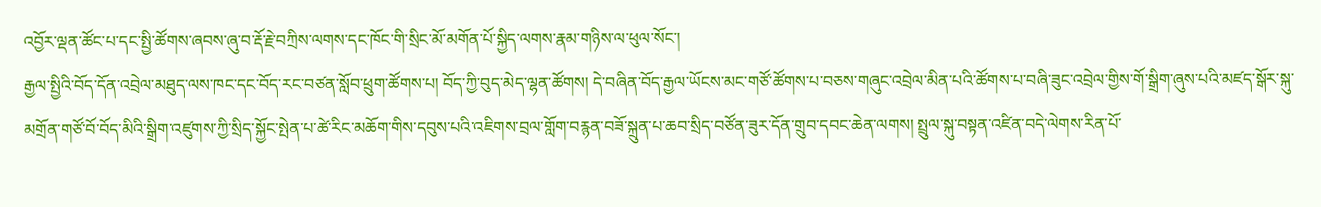འབྱོར་ལྡན་ཚོང་པ་དང་སྤྱི་ཚོགས་ཞབས་ཞུ་བ་རྡོ་རྗེ་བཀྲིས་ལགས་དང་ཁོང་གི་སྲིང་མོ་མགོན་པོ་སྐྱིད་ལགས་རྣམ་གཉིས་ལ་ཕུལ་སོང་།
རྒྱལ་སྤྱིའི་བོད་དོན་འབྲེལ་མཐུད་ལས་ཁང་དང་བོད་རང་བཙན་སློབ་ཕྲུག་ཚོགས་པ། བོད་ཀྱི་བུད་མེད་ལྷན་ཚོགས། དེ་བཞིན་བོད་རྒྱལ་ཡོངས་མང་གཙོ་ཚོགས་པ་བཅས་གཞུང་འབྲེལ་མིན་པའི་ཚོགས་པ་བཞི་ཟུང་འབྲེལ་གྱིས་གོ་སྒྲིག་ཞུས་པའི་མཛད་སྒོར་སྐུ་མགྲོན་གཙོ་བོ་བོད་མིའི་སྒྲིག་འཛུགས་ཀྱི་སྲིད་སྐྱོང་སྤེན་པ་ཚེ་རིང་མཆོག་གིས་དབུས་པའི་འཇིགས་བྲལ་གློག་བརྙན་བཟོ་སྐྲུན་པ་ཆབ་སྲིད་བཙོན་ཟུར་དོན་གྲུབ་དབང་ཆེན་ལགས། སྤྲུལ་སྐུ་བསྟན་འཛིན་བདེ་ལེགས་རིན་པོ་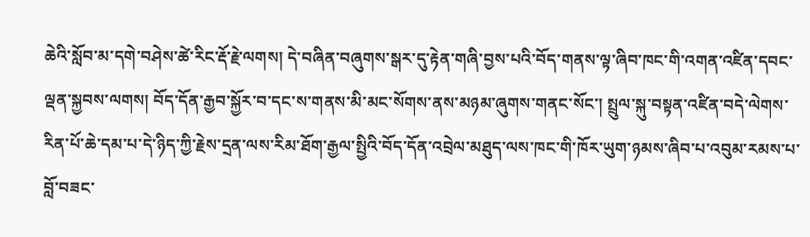ཆེའི་སློབ་མ་དགེ་བཤེས་ཚེ་རིང་རྡོ་རྗེ་ལགས། དེ་བཞིན་བཞུགས་སྒར་དུ་རྟེན་གཞི་བྱས་པའི་བོད་གནས་ལྟ་ཞིབ་ཁང་གི་འགན་འཛིན་དབང་ལྡན་སྐྱབས་ལགས། བོད་དོན་རྒྱབ་སྐྱོར་བ་དང་ས་གནས་མི་མང་སོགས་ནས་མཉམ་ཞུགས་གནང་སོང་། སྤྲུལ་སྐུ་བསྟན་འཛིན་བདེ་ལེགས་རིན་པོ་ཆེ་དམ་པ་དེ་ཉིད་ཀྱི་རྗེས་དྲན་ལས་རིམ་ཐོག་རྒྱལ་སྤྱིའི་བོད་དོན་འབྲེལ་མཐུད་ལས་ཁང་གི་ཁོར་ཡུག་ཉམས་ཞིབ་པ་འབུམ་རམས་པ་བློ་བཟང་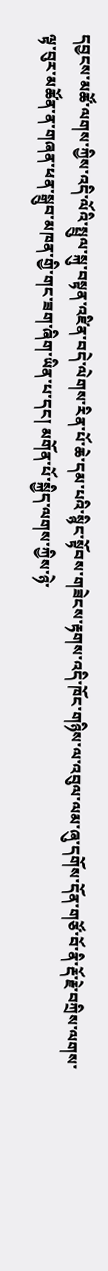དབྱངས་མཚོ་ལགས་ཀྱིས་འདི་ལོའི་སྤྲུལ་སྐུ་བསྟན་འཛིན་བདེ་ལེགས་རིན་པོ་ཆེ་དམ་པའི་སྙིང་སྟོབས་གཟེངས་རྟགས་འདི་ཁོང་གཉིས་ལ་འབུལ་ལམ་ཞུ་དགོས་དོན་གཙོ་བོ་ནི་རྡོ་རྗེ་བཀྲིས་ལགས་ལྟ་བུར་མཚོན་ན་གཞན་ཕན་སྒྲུབ་མཁན་གྱི་གང་ཟག་ཞིག་ཡིན་པ་དང། མགོན་པོ་སྐྱིད་ལགས་ཀྱིས་ཉེ་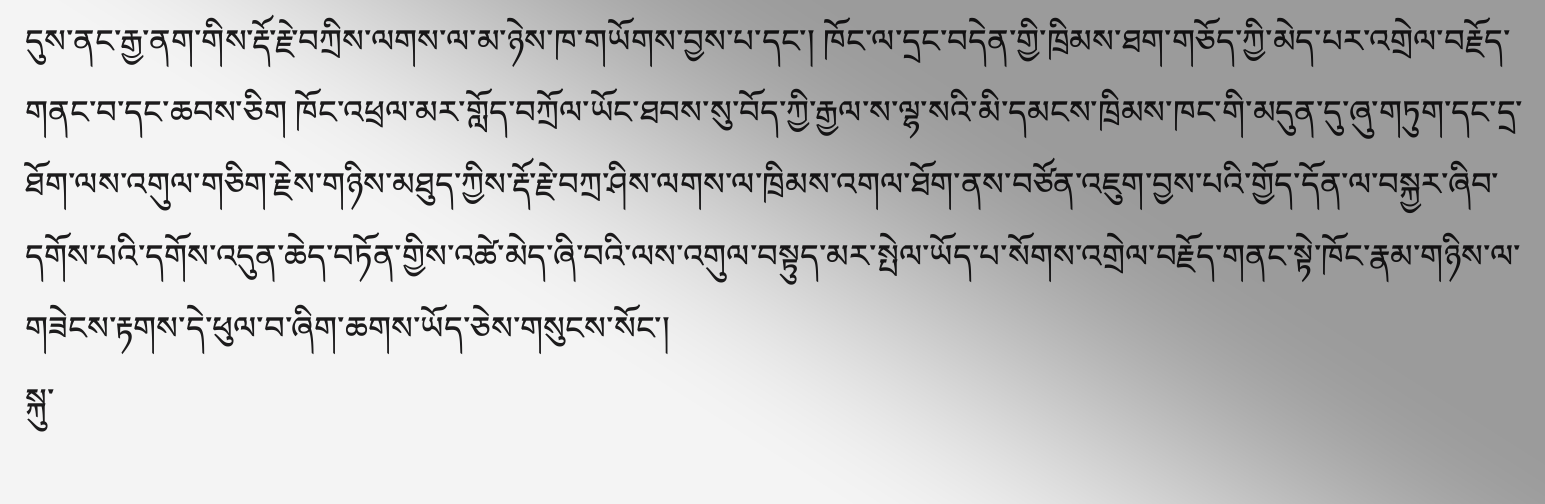དུས་ནང་རྒྱ་ནག་གིས་རྡོ་རྗེ་བཀྲིས་ལགས་ལ་མ་ཉེས་ཁ་གཡོགས་བྱས་པ་དང་། ཁོང་ལ་དྲང་བདེན་གྱི་ཁྲིམས་ཐག་གཅོད་ཀྱི་མེད་པར་འགྲེལ་བརྗོད་གནང་བ་དང་ཆབས་ཅིག ཁོང་འཕྲལ་མར་གློད་བཀྲོལ་ཡོང་ཐབས་སུ་བོད་ཀྱི་རྒྱལ་ས་ལྷ་སའི་མི་དམངས་ཁྲིམས་ཁང་གི་མདུན་དུ་ཞུ་གཏུག་དང་དྲ་ཐོག་ལས་འགུལ་གཅིག་རྗེས་གཉིས་མཐུད་ཀྱིས་རྡོ་རྗེ་བཀྲ་ཤིས་ལགས་ལ་ཁྲིམས་འགལ་ཐོག་ནས་བཙོན་འཇུག་བྱས་པའི་གྱོད་དོན་ལ་བསྐྱར་ཞིབ་དགོས་པའི་དགོས་འདུན་ཆེད་བཏོན་གྱིས་འཚེ་མེད་ཞི་བའི་ལས་འགུལ་བསྟུད་མར་སྤེལ་ཡོད་པ་སོགས་འགྲེལ་བརྗོད་གནང་སྟེ་ཁོང་རྣམ་གཉིས་ལ་གཟེངས་རྟགས་དེ་ཕུལ་བ་ཞིག་ཆགས་ཡོད་ཅེས་གསུངས་སོང་།
སྐུ་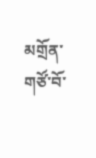མགྲོན་གཙོ་བོ་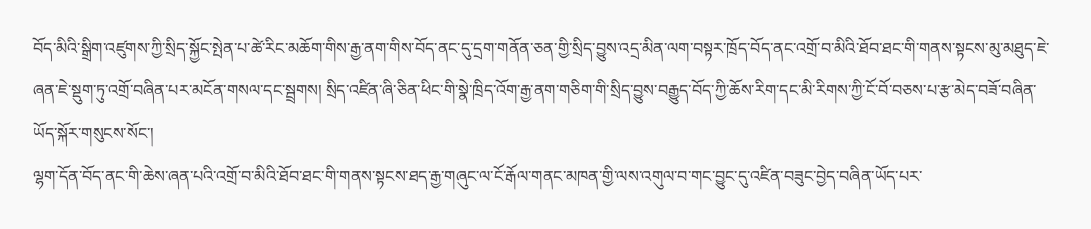བོད་མིའི་སྒྲིག་འཛུགས་ཀྱི་སྲིད་སྐྱོང་སྤེན་པ་ཚེ་རིང་མཆོག་གིས་རྒྱ་ནག་གིས་བོད་ནང་དུ་དྲག་གནོན་ཅན་གྱི་སྲིད་བྱུས་འདྲ་མིན་ལག་བསྟར་ཁྲོད་བོད་ནང་འགྲོ་བ་མིའི་ཐོབ་ཐང་གི་གནས་སྟངས་མུ་མཐུད་ཇེ་ཞན་ཇེ་སྡུག་ཏུ་འགྲོ་བཞིན་པར་མངོན་གསལ་དང་སྦྲགས། སྲིད་འཛིན་ཞི་ཅིན་ཕིང་གི་སྣེ་ཁྲིད་འོག་རྒྱ་ནག་གཅིག་གི་སྲིད་བྱུས་བརྒྱུད་བོད་ཀྱི་ཆོས་རིག་དང་མི་རིགས་ཀྱི་ངོ་བོ་བཅས་པ་རྩ་མེད་བཟོ་བཞིན་ཡོད་སྐོར་གསུངས་སོང་།
ལྷག་དོན་བོད་ནང་གི་ཆེས་ཞན་པའི་འགྲོ་བ་མིའི་ཐོབ་ཐང་གི་གནས་སྟངས་ཐད་རྒྱ་གཞུང་ལ་ངོ་རྒོལ་གནང་མཁན་གྱི་ལས་འགུལ་བ་གང་བྱུང་དུ་འཛིན་བཟུང་བྱེད་བཞིན་ཡོད་པར་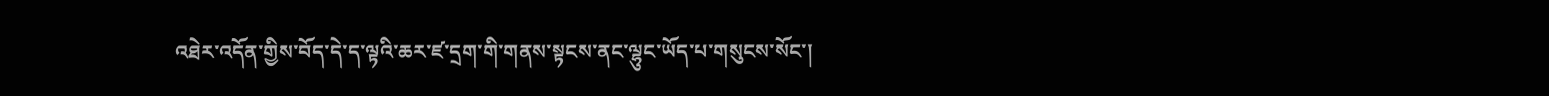འཐེར་འདོན་གྱིས་བོད་དེ་ད་ལྟའི་ཆར་ཛ་དྲག་གི་གནས་སྟངས་ནང་ལྷུང་ཡོད་པ་གསུངས་སོང་།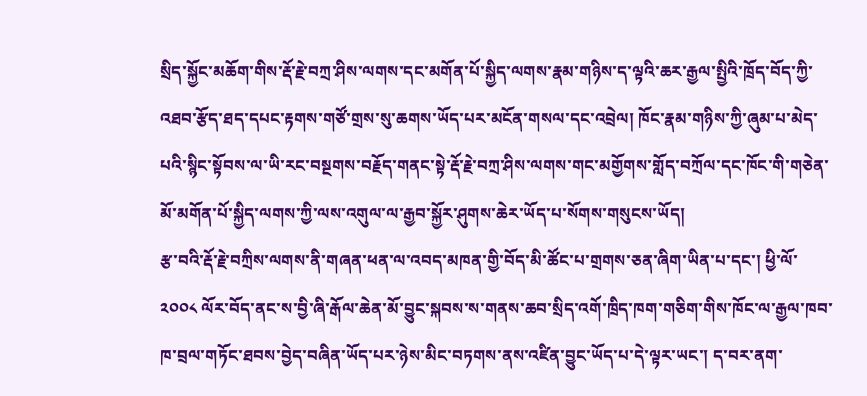སྲིད་སྐྱོང་མཆོག་གིས་རྡོ་རྗེ་བཀྲ་ཤིས་ལགས་དང་མགོན་པོ་སྐྱིད་ལགས་རྣམ་གཉིས་ད་ལྟའི་ཆར་རྒྱལ་སྤྱིའི་ཁྲོད་བོད་ཀྱི་འཐབ་རྩོད་ཐད་དཔང་རྟགས་གཙོ་གྲས་སུ་ཆགས་ཡོད་པར་མངོན་གསལ་དང་འབྲེལ། ཁོང་རྣམ་གཉིས་ཀྱི་ཞུམ་པ་མེད་པའི་སྙིང་སྟོབས་ལ་ཡི་རང་བསྔགས་བརྗོད་གནང་སྟེ་རྡོ་རྗེ་བཀྲ་ཤིས་ལགས་གང་མགྱོགས་གློད་བཀྲོལ་དང་ཁོང་གི་གཅེན་མོ་མགོན་པོ་སྐྱིད་ལགས་ཀྱི་ལས་འགུལ་ལ་རྒྱབ་སྐྱོར་ཤུགས་ཆེར་ཡོད་པ་སོགས་གསུངས་ཡོད།
རྩ་བའི་རྡོ་རྗེ་བཀྲིས་ལགས་ནི་གཞན་ཕན་ལ་འབད་མཁན་གྱི་བོད་མི་ཚོང་པ་གྲགས་ཅན་ཞིག་ཡིན་པ་དང་། ཕྱི་ལོ་ ༢༠༠༨ ལོར་བོད་ནང་ས་བྱི་ཞི་རྒོལ་ཆེན་མོ་བྱུང་སྐབས་ས་གནས་ཆབ་སྲིད་འགོ་ཁྲིད་ཁག་གཅིག་གིས་ཁོང་ལ་རྒྱལ་ཁབ་ཁ་བྲལ་གཏོང་ཐབས་བྱེད་བཞིན་ཡོད་པར་ཉེས་མིང་བཏགས་ནས་འཛིན་བྱུང་ཡོད་པ་དེ་ལྟར་ཡང་། ད་བར་ནག་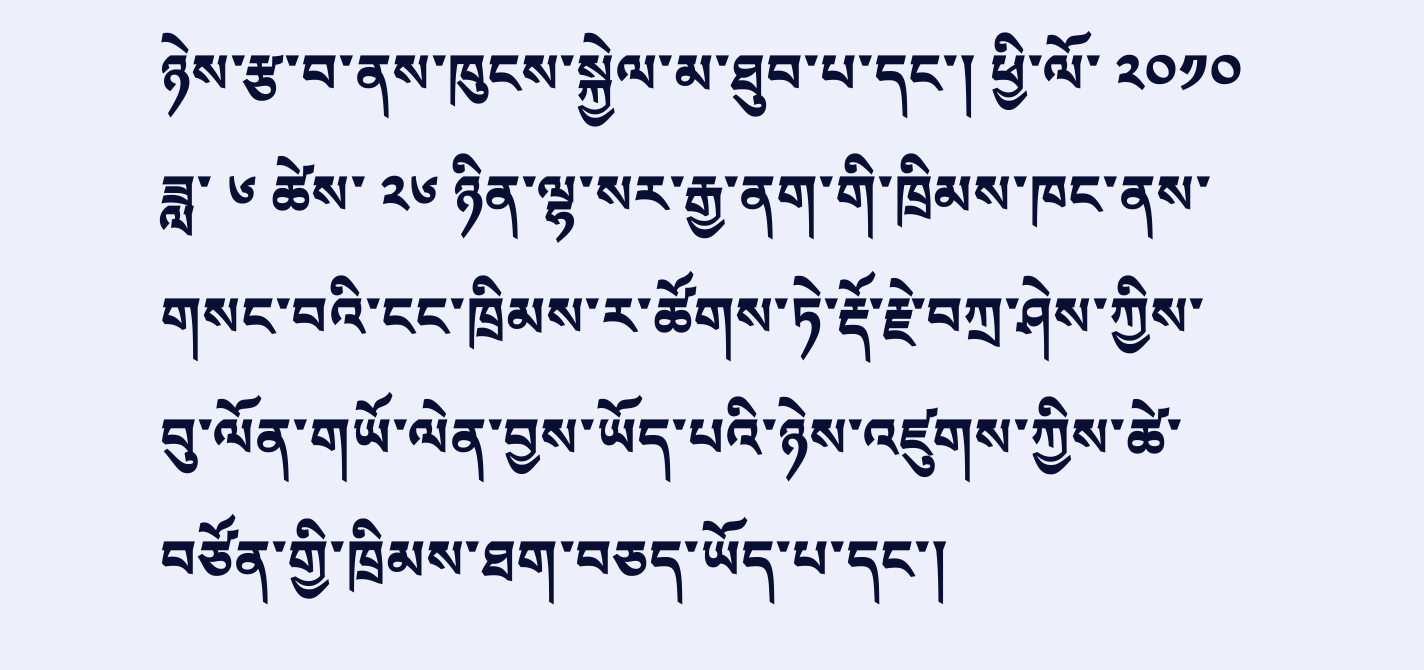ཉེས་རྩ་བ་ནས་ཁུངས་སྐྱེལ་མ་ཐུབ་པ་དང་། ཕྱི་ལོ་ ༢༠༡༠ ཟླ་ ༦ ཚེས་ ༢༦ ཉིན་ལྷ་སར་རྒྱ་ནག་གི་ཁྲིམས་ཁང་ནས་གསང་བའི་ངང་ཁྲིམས་ར་ཚོགས་ཏེ་རྡོ་རྗེ་བཀྲ་ཤེས་ཀྱིས་བུ་ལོན་གཡོ་ལེན་བྱས་ཡོད་པའི་ཉེས་འཛུགས་ཀྱིས་ཚེ་བཙོན་གྱི་ཁྲིམས་ཐག་བཅད་ཡོད་པ་དང་།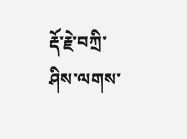རྡོ་རྗེ་བཀྲི་ཤིས་ལགས་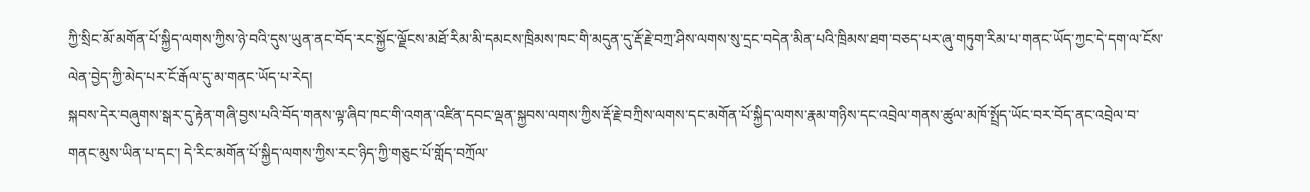ཀྱི་སྲིང་མོ་མགོན་པོ་སྐྱིད་ལགས་ཀྱིས་ཉེ་བའི་དུས་ཡུན་ནང་བོད་རང་སྐྱོང་ལྗོངས་མཐོ་རིམ་མི་དམངས་ཁྲིམས་ཁང་གི་མདུན་དུ་རྡོ་རྗེ་བཀྲ་ཤིས་ལགས་སུ་དྲང་བདེན་མིན་པའི་ཁྲིམས་ཐག་བཅད་པར་ཞུ་གཏུག་རིམ་པ་གནང་ཡོད་ཀྱང་དེ་དག་ལ་ངོས་ལེན་བྱེད་ཀྱི་མེད་པར་ངོ་རྒོལ་དུ་མ་གནང་ཡོད་པ་རེད།
སྐབས་དེར་བཞུགས་སྒར་དུ་རྟེན་གཞི་བྱས་པའི་བོད་གནས་ལྟ་ཞིབ་ཁང་གི་འགན་འཛིན་དབང་ལྡན་སྐྱབས་ལགས་ཀྱིས་རྡོ་རྗེ་བཀྲིས་ལགས་དང་མགོན་པོ་སྐྱིད་ལགས་རྣམ་གཉིས་དང་འབྲེལ་གནས་ཚུལ་མཁོ་སྤྲོད་ཡོང་བར་བོད་ནང་འབྲེལ་བ་གནང་མུས་ཡིན་པ་དང་། དེ་རིང་མགོན་པོ་སྐྱིད་ལགས་ཀྱིས་རང་ཉིད་ཀྱི་གཅུང་པོ་གློད་བཀྲོལ་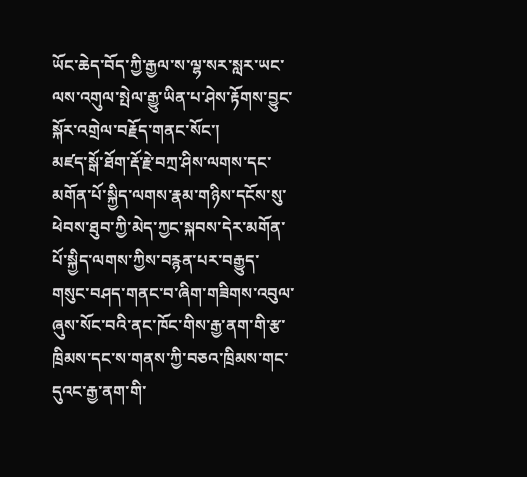ཡོང་ཆེད་བོད་ཀྱི་རྒྱལ་ས་ལྷ་སར་སླར་ཡང་ལས་འགུལ་སྤེལ་རྒྱུ་ཡིན་པ་ཤེས་རྟོགས་བྱུང་སྐོར་འགྲེལ་བརྗོད་གནང་སོང་།
མཛད་སྒོ་ཐོག་རྡོ་རྗེ་བཀྲ་ཤིས་ལགས་དང་མགོན་པོ་སྐྱིད་ལགས་རྣམ་གཉིས་དངོས་སུ་ཕེབས་ཐུབ་ཀྱི་མེད་ཀྱང་སྐབས་དེར་མགོན་པོ་སྐྱིད་ལགས་ཀྱིས་བརྙན་པར་བརྒྱུད་གསུང་བཤད་གནང་བ་ཞིག་གཟིགས་འབུལ་ཞུས་སོང་བའི་ནང་ཁོང་གིས་རྒྱ་ནག་གི་རྩ་ཁྲིམས་དང་ས་གནས་ཀྱི་བཅའ་ཁྲིམས་གང་དུའང་རྒྱ་ནག་གི་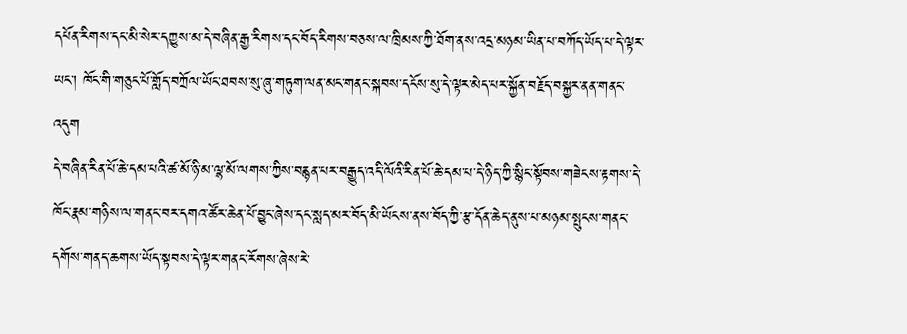དཔོན་རིགས་དང་མི་སེར་དཀྱུས་མ་དེ་བཞིན་རྒྱ་རིགས་དང་བོད་རིགས་བཅས་ལ་ཁྲིམས་ཀྱི་ཐོག་ནས་འདྲ་མཉམ་ཡིན་པ་བཀོད་ཡོད་པ་དེ་ལྟར་ཡང་། ཁོང་གི་གཅུང་པོ་གློད་བཀྲོལ་ཡོང་ཐབས་སུ་ཞུ་གཏུག་ལན་མང་གནང་སྐབས་དངོས་སུ་དེ་ལྟར་མེད་པར་སྐྱོན་བརྗོད་བསྐྱར་ནན་གནང་འདུག
དེ་བཞིན་རིན་པོ་ཆེ་དམ་པའི་ཚ་མོ་ཉི་མ་ལྷ་མོ་ལགས་ཀྱིས་བརྙན་པར་བརྒྱུད་འདི་ལོའི་རིན་པོ་ཆེ་དམ་པ་དེ་ཉིད་ཀྱི་སྙིང་སྟོབས་གཟེངས་རྟགས་དེ་ཁོང་རྣམ་གཉིས་ལ་གནང་བར་དགའ་ཚོར་ཆེན་པོ་བྱུང་ཞེས་དང་སླད་མར་བོད་མི་ཡོངས་ནས་བོད་ཀྱི་རྩ་དོན་ཆེད་ནུས་པ་མཉམ་སྤུངས་གནང་དགོས་གནད་ཆགས་ཡོད་སྟབས་དེ་ལྟར་གནང་རོགས་ཞེས་རེ་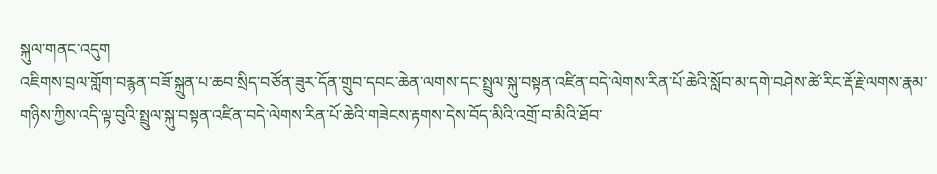སྐུལ་གནང་འདུག
འཇིགས་བྲལ་གློག་བརྙན་བཟོ་སྐྲུན་པ་ཆབ་སྲིད་བཙོན་ཟུར་དོན་གྲུབ་དབང་ཆེན་ལགས་དང་སྤྲུལ་སྐུ་བསྟན་འཛིན་བདེ་ལེགས་རིན་པོ་ཆེའི་སློབ་མ་དགེ་བཤེས་ཚེ་རིང་རྡོ་རྗེ་ལགས་རྣམ་གཉིས་ཀྱིས་འདི་ལྟ་བུའི་སྤྲུལ་སྐུ་བསྟན་འཛིན་བདེ་ལེགས་རིན་པོ་ཆེའི་གཟེངས་རྟགས་དེས་བོད་མིའི་འགྲོ་བ་མིའི་ཐོབ་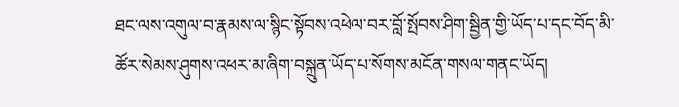ཐང་ལས་འགུལ་བ་རྣམས་ལ་སྙིང་སྟོབས་འཕེལ་བར་བློ་སྤོབས་ཤིག་སྦྱིན་གྱི་ཡོད་པ་དང་བོད་མི་ཚོར་སེམས་ཤུགས་འཕར་མ་ཞིག་བསྐྲུན་ཡོད་པ་སོགས་མངོན་གསལ་གནང་ཡོད།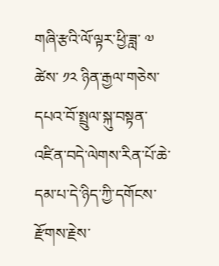གཞི་རྩའི་ལོ་ལྟར་ཕྱི་ཟླ་ ༧ ཚེས་ ༡༢ ཉིན་རྒྱལ་གཅེས་དཔའ་བོ་སྤྲུལ་སྐུ་བསྟན་འཛིན་བདེ་ལེགས་རིན་པོ་ཆེ་དམ་པ་དེ་ཉིད་ཀྱི་དགོངས་རྫོགས་རྗེས་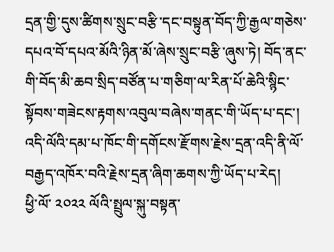དྲན་གྱི་དུས་ཚིགས་སྲུང་བརྩི་དང་བསྟུན་བོད་ཀྱི་རྒྱལ་གཅེས་དཔའ་བོ་དཔའ་མོའི་ཉིན་མོ་ཞེས་སྲུང་བརྩི་ཞུས་ཏེ། བོད་ནང་གི་བོད་མི་ཆབ་སྲིད་བཙོན་པ་གཅིག་ལ་རིན་པོ་ཆེའི་སྙིང་སྟོབས་གཟེངས་རྟགས་འབུལ་བཞེས་གནང་གི་ཡོད་པ་དང་། འདི་ལོའི་དམ་པ་ཁོང་གི་དགོངས་རྫོགས་རྗེས་དྲན་འདི་ནི་ལོ་བརྒྱད་འཁོར་བའི་རྗེས་དྲན་ཞིག་ཆགས་ཀྱི་ཡོད་པ་རེད།
ཕྱི་ལོ་ ༢༠༢༢ ལོའི་སྤྲུལ་སྐུ་བསྟན་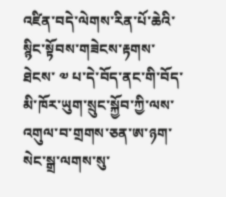འཛིན་བདེ་ལེགས་རིན་པོ་ཆེའི་སྙིང་སྟོབས་གཟེངས་རྟགས་ཐེངས་ ༧ པ་དེ་བོད་ནང་གི་བོད་མི་ཁོར་ཡུག་སྲུང་སྐྱོབ་ཀྱི་ལས་འགུལ་བ་གྲགས་ཅན་ཨ་ཉག་སེང་སྒྲ་ལགས་སུ་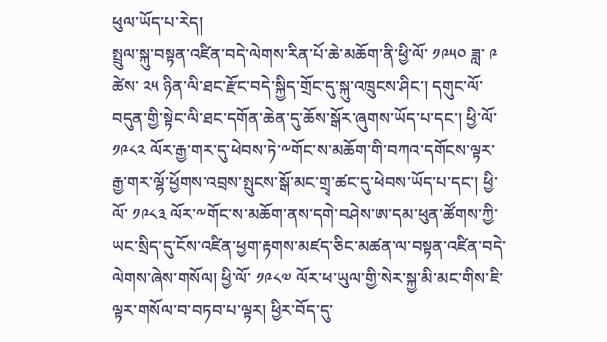ཕུལ་ཡོད་པ་རེད།
སྤྲུལ་སྐུ་བསྟན་འཛིན་བདེ་ལེགས་རིན་པོ་ཆེ་མཆོག་ནི་ཕྱི་ལོ་ ༡༩༥༠ ཟླ་ ༩ ཚེས་ ༢༥ ཉིན་ལི་ཐང་རྫོང་བདེ་སྐྱིད་གྲོང་དུ་སྐུ་འཁྲུངས་ཤིང་། དགུང་ལོ་བདུན་གྱི་སྟེང་ལི་ཐང་དགོན་ཆེན་དུ་ཆོས་སྒོར་ཞུགས་ཡོད་པ་དང་། ཕྱི་ལོ་ ༡༩༨༢ ལོར་རྒྱ་གར་དུ་ཕེབས་ཏེ་༸གོང་ས་མཆོག་གི་བཀའ་དགོངས་ལྟར་རྒྱ་གར་ལྷོ་ཕྱོགས་འབྲས་སྤུངས་སྒོ་མང་གྲྭ་ཚང་དུ་ཕེབས་ཡོད་པ་དང་། ཕྱི་ལོ་ ༡༩༨༣ ལོར་༸གོང་ས་མཆོག་ནས་དགེ་བཤེས་ཨ་དམ་ཕུན་ཚོགས་ཀྱི་ཡང་སྲིད་དུ་ངོས་འཛིན་ཕྱག་རྟགས་མཛད་ཅིང་མཚན་ལ་བསྟན་འཛིན་བདེ་ལེགས་ཞེས་གསོལ། ཕྱི་ལོ་ ༡༩༨༧ ལོར་ཕ་ཡུལ་གྱི་སེར་སྐྱ་མི་མང་གིས་ཇི་ལྟར་གསོལ་བ་བཏབ་པ་ལྟར། ཕྱིར་བོད་དུ་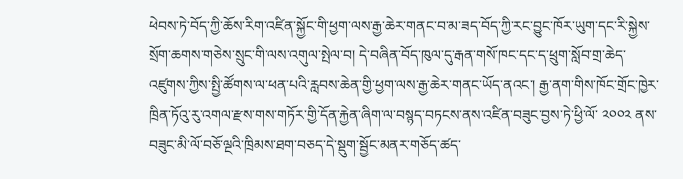ཕེབས་ཏེ་བོད་ཀྱི་ཆོས་རིག་འཛིན་སྐྱོང་གི་ཕྱག་ལས་རྒྱ་ཆེར་གནང་བ་མ་ཟད་བོད་ཀྱི་རང་བྱུང་ཁོར་ཡུག་དང་རི་སྐྱེས་སྲོག་ཆགས་གཅེས་སྲུང་གི་ལས་འགུལ་སྤེལ་བ། དེ་བཞིན་བོད་ཁུལ་དུ་རྒན་གསོ་ཁང་དང་ད་ཕྲུག་སློབ་གྲ་ཆེད་འཛུགས་ཀྱིས་སྤྱི་ཚོགས་ལ་ཕན་པའི་རླབས་ཆེན་གྱི་ཕྱག་ལས་རྒྱ་ཆེར་གནང་ཡོད་ནའང་། རྒྱ་ནག་གིས་ཁོང་གྲོང་ཁྱེར་ཁྲིན་ཏོའུ་རུ་འགལ་རྫས་གས་གཏོར་གྱི་དོན་རྐྱེན་ཞིག་ལ་བསྙད་བཏངས་ནས་འཛིན་བཟུང་བྱས་ཏེ་ཕྱི་ལོ་ ༢༠༠༢ ནས་བཟུང་མི་ལོ་བཅོ་ལྔའི་ཁྲིམས་ཐག་བཅད་དེ་སྡུག་སྦྱོང་མནར་གཅོད་ཚད་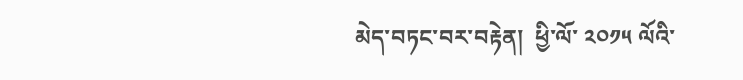མེད་བཏང་བར་བརྟེན།  ཕྱི་ལོ་ ༢༠༡༥ ལོའི་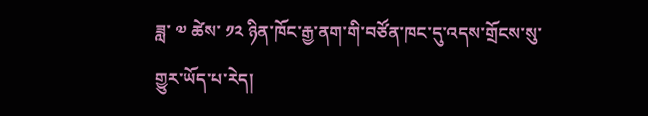ཟླ་ ༧ ཚེས་ ༡༢ ཉིན་ཁོང་རྒྱ་ནག་གི་བཙོན་ཁང་དུ་འདས་གྲོངས་སུ་གྱུར་ཡོད་པ་རེད།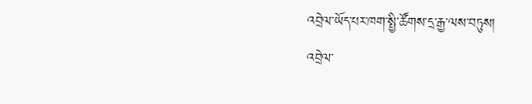འབྲེལ་ཡོད་པར་ཁག་སྤྱི་ཚོགས་དྲ་རྒྱ་ལས་བཏུས།
འབྲེལ་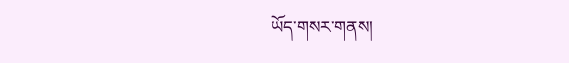ཡོད་གསར་གནས།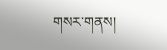གསར་གནས།